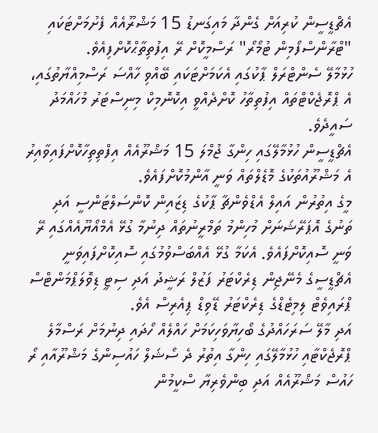އެޗްޑީސީން ކުރިއަށް ގެންދާ މައިގަނޑު 15 މަޝްރޫއެއް ފެށުމަށްޓަކައި "ޓްރާންސްފޯމިން ޓުމޯރޯ" ރަސްމީކޮށް ރޭ އިފުތިތާޙްކޮށްފިއެވެ.
ހުޅުމާލޭ ސެންޓްރަލް ޕާކުގައި އެކަމަށްޓަކައި ބޭއްވި ހާއްސަ ރަސްމިއްޔާތުގައި، އެ ޕްރޮޖެކްޓްތައް އިފުތިތާހު ކޮށްދެއްވީ އިކޮނޮމިކް މިނިސްޓަރު މުހައްމަދު ސައީދެވެ.
އެޗްޑީސީން ހުޅުމާލޭގައި ހިންގާ ޖުމްލަ 15 މަޝްރޫއެއް އިފްތިތިހާކޮށްފައިވާއިރު އެ މަޝްރޫއުތަކުގެ މޮޑެލްތައް ވަނީ އާންމުކޮށްފައެވެ.
މީގެ އިތުރުން އައިލް އެޑްވެންޗާ ޕާކުގެ ޑިޒައިން ކޮންސަލްޓަންސީ އަދި ތަނުގެ އޮޕަރޭޝަނަށް މުހިންމު ތަމްރީނުތައް ދިނުމާ ގުޅޭ އެމްއޯޔޫއެއްގައި ރޭ ވަނީ ސޮއިކޮށްފައެވެ. އެކަމާ ގުޅޭ އެއްބަސްވުމުގައި ސޮއިކޮށްފައިވަނީ އެޗްޑީސީގެ މެނޭޖިން ޑިރެކްޓަރު ފަޒުލް ރަޝީދު އަދި ސިޓީ ޑިވޮލަޕްމަންޓްސް ޕްރައިވެޓް ލިމިޓެޑްގެ ޑިރެކްޓަރު ޑޭވިޑް ޕިއެރިސް އެވެ.
އަދި މާލޭ ސަރަހައްދުގެ ބޯހިޔާވަހިކަމަށް ހައްލެއް ހޯދައި ދިނުމަށް ރަސްމާލެ ޕްރޮޖެކްޓާއި ހުޅުމާލޭގައި ހިންގާ އިތުރު ދެ ސޯޝަލް ހައުސިންގެ މަޝްރޫއާއި ރޯ ހައުސް މަޝްރޫއެއް އަދި ބިންވެރިޔާ ސްކީމުން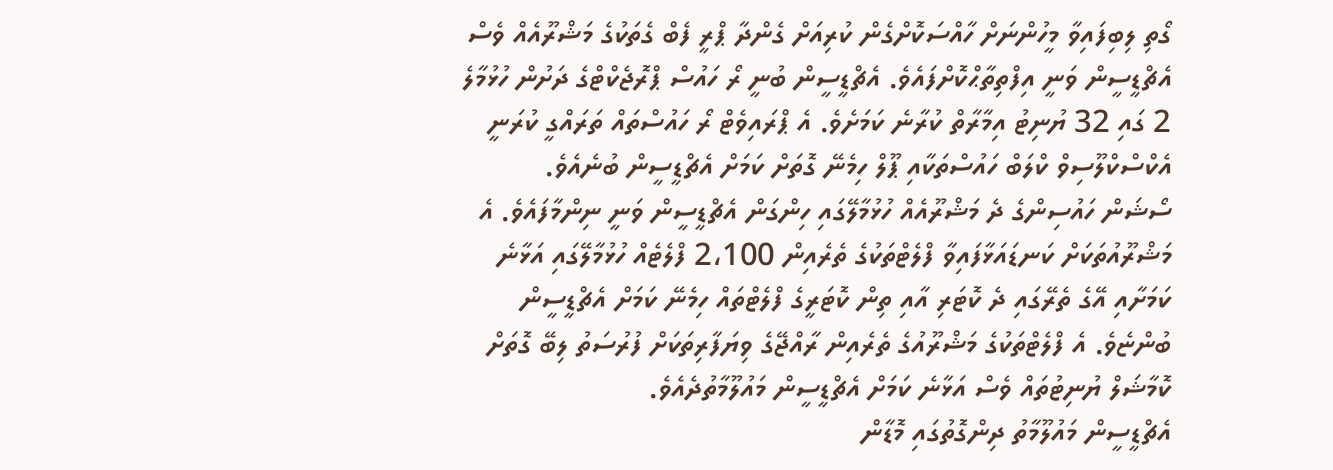ގޯތި ލިބިފައިވާ މީހުންނަށް ހާއްސަކޮށްގެން ކުރިއަށް ގެންދާ ޕްރީ ފެބް ގެތަކުގެ މަޝްރޫއެއް ވެސް އެޗްޑީސީން ވަނީ އިފްތިތާޙްކޮށްފައެވެ. އެޗްޑީސީން ބުނީ ރޯ ހައުސް ޕްރޮޖެކްޓްގެ ދަށުން ހުޅުމާލެ 2 ގައި 32 ޔުނިޓު އިމާރާތް ކުރާނެ ކަމަށެވެ. އެ ޕްރައިވެޓް ރޯ ހައުސްތައް ތަރައްގީ ކުރަނީ އެކްސްކްލޫސިވް ކްލަބް ހައުސްތަކާއި ޕޫލް ހިމެނޭ ގޮތަށް ކަމަށް އެޗްޑީސީން ބުނެއެވެ.
ސޯޝަން ހައުސިންގެ ދެ މަޝްރޫއެއް ހުޅުމާލޭގައި ހިންގަން އެޗްޑީސީން ވަނީ ނިންމާފައެވެ. އެ މަޝްރޫއުތަކަށް ކަނޑައަޅާފައިވާ ފްލެޓްތަކުގެ ތެރެއިން 2،100 ފްލެޓެއް ހުޅުމާލޭގައި އަޅާނެ ކަމަށާއި އޭގެ ތެރޭގައި ދެ ކޮޓަރި އާއި ތިން ކޮޓަރީގެ ފްލެޓްތައް ހިމެނޭ ކަމަށް އެޗްޑީސީން ބުންޏެވެ. އެ ފްލެޓްތަކުގެ މަޝްރޫއުގެ ތެރެއިން ރާއްޖޭގެ ވިޔަފާރިތަކަށް ފުރުސަތު ލިބޭ ގޮތަށް ކޮމާޝަލް ޔުނިޓުތައް ވެސް އަޅާނެ ކަމަށް އެޗްޑީސީން މައުލޫމާތުދެއެވެ.
އެޗްޑީސީން މައުލޫމާތު ދިންގޮތުގައި މޮޑާން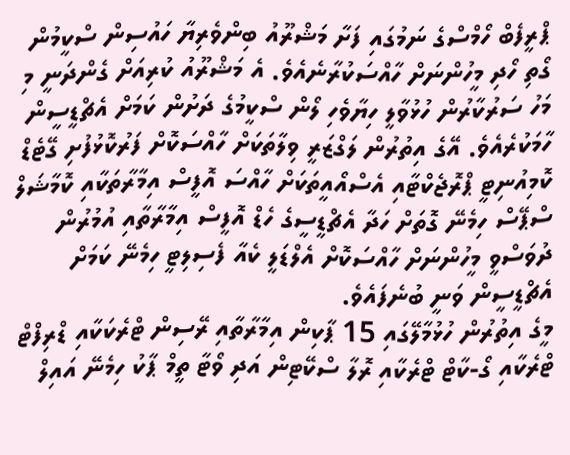ޕްރީފެބް ހޯމްސްގެ ނަމުގައި ފަށާ މަޝްރޫއު ބިންވެރިޔާ ހައުސިން ސްކީމުން ގޯތި ހޯދި މީހުންނަށް ހާއްސަކުރާނެއެވެ. އެ މަޝްރޫއު ކުރިއަށް ގެންދަނީ މި މަހު ސަރުކާރުން ހުޅުވާލީ ހިޔާވެހި ލޯން ސްކީމުގެ ދަށުން ކަމަށް އެޗްޑީސީން ހާމަކުރެއެވެ. އޭގެ އިތުރުން ލަގްޒަރީ ވިލާތަކަށް ހާއްސަކޮށް ފަރުކޮޅުފުށި ގޭޓެޑް ކޮމިއުނިޓީ ޕްރޮޖެކްޓާއި އެސްއޯއީތަކަށް ހާއްސަ އޮފީސް އިމާރާތަކާއި ކޮމާޝަލް ސްޕޭސް ހިމެނޭ ގޮތަށް ހަދާ އެޗްޑީސީގެ ހެޑް އޮފީސް އިމާރާތާއި އުމުރުން ދުވަސްވީ މީހުންނަށް ހާއްސަކޮށް އެލްޑަލީ ކެއާ ފެސިލިޓީ ހިމެނޭ ކަމަށް އެޗްޑީސީން ވަނީ ބުނެފައެވެ.
މީގެ އިތުރުން ހުޅުމާލޭގައި 15 ޕާކިން އިމާރާތާއި ރޭސިން ޓްރެކަކާއި ޑްރިފްޓް ޓްރެކާއި ގޯ-ކާޓް ޓްރެކާއި ރޮލާ ސްކޭޓިން އަދި ވޯޓާ ތީމް ޕާކު ހިމެނޭ އައިލް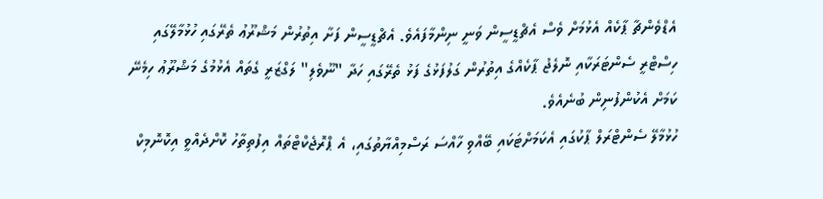އެޑްވެންޗާ ޕާކެއް އެޅުމަށް ވެސް އެޗްޑީސީން ވަނީ ނިންމާފައެވެ. އެޗްޑީސީން ފަށާ އިތުރުން މަޝްރޫޢު ތެރޭގައި ހުޅުމާލޭގައި ހިސްޓްރީ ސެންޓަރަކާއި ނޮލެޖު ޕާކެއްގެ އިތުރުން ގަލުފަޅުގެ ފަޅު ތެރޭގައި ހަދާ "ނޫވެލި" ލަގްޒަރީ ގެތައް އެޅުމުގެ މަޝްރޫޢު ހިމެނޭ ކަމަށް އެކުންފުނިން ބުނެއެވެ.
ހުޅުމާލޭ ސެންޓްރަލް ޕާކުގައި އެކަމަށްޓަކައި ބޭއްވި ހާއްސަ ރަސްމިއްޔާތުގައި، އެ ޕްރޮޖެކްޓްތައް އިފުތިތާހު ކޮށްދެއްވީ އިކޮނޮމިކް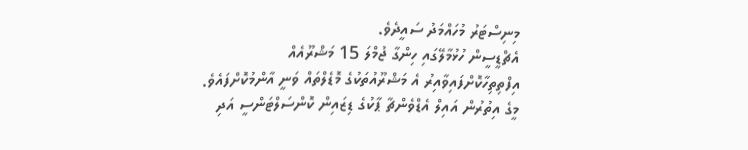މިނިސްޓަރު މުހައްމަދު ސައީދެވެ.
އެޗްޑީސީން ހުޅުމާލޭގައި ހިންގާ ޖުމްލަ 15 މަޝްރޫއެއް އިފްތިތިހާކޮށްފައިވާއިރު އެ މަޝްރޫއުތަކުގެ މޮޑެލްތައް ވަނީ އާންމުކޮށްފައެވެ.
މީގެ އިތުރުން އައިލް އެޑްވެންޗާ ޕާކުގެ ޑިޒައިން ކޮންސަލްޓަންސީ އަދި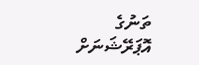ތަނުގެ އޮޕަރޭޝަނަށް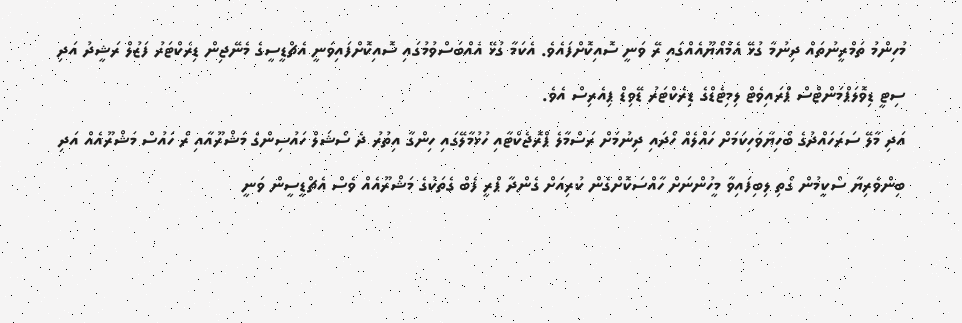މުހިންމު ތަމްރީނުތައް ދިނުމާ ގުޅޭ އެމްއޯޔޫއެއްގައި ރޭ ވަނީ ސޮއިކޮށްފައެވެ. އެކަމާ ގުޅޭ އެއްބަސްވުމުގައި ސޮއިކޮށްފައިވަނީ އެޗްޑީސީގެ މެނޭޖިން ޑިރެކްޓަރު ފަޒުލް ރަޝީދު އަދި ސިޓީ ޑިވޮލަޕްމަންޓްސް ޕްރައިވެޓް ލިމިޓެޑްގެ ޑިރެކްޓަރު ޑޭވިޑް ޕިއެރިސް އެވެ.
އަދި މާލޭ ސަރަހައްދުގެ ބޯހިޔާވަހިކަމަށް ހައްލެއް ހޯދައި ދިނުމަށް ރަސްމާލެ ޕްރޮޖެކްޓާއި ހުޅުމާލޭގައި ހިންގާ އިތުރު ދެ ސޯޝަލް ހައުސިންގެ މަޝްރޫއާއި ރޯ ހައުސް މަޝްރޫއެއް އަދި ބިންވެރިޔާ ސްކީމުން ގޯތި ލިބިފައިވާ މީހުންނަށް ހާއްސަކޮށްގެން ކުރިއަށް ގެންދާ ޕްރީ ފެބް ގެތަކުގެ މަޝްރޫއެއް ވެސް އެޗްޑީސީން ވަނީ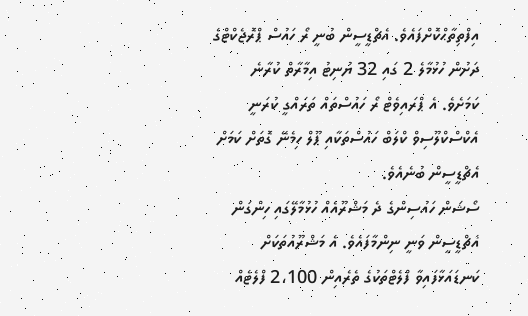އިފްތިތާޙްކޮށްފައެވެ. އެޗްޑީސީން ބުނީ ރޯ ހައުސް ޕްރޮޖެކްޓްގެ ދަށުން ހުޅުމާލެ 2 ގައި 32 ޔުނިޓު އިމާރާތް ކުރާނެ ކަމަށެވެ. އެ ޕްރައިވެޓް ރޯ ހައުސްތައް ތަރައްގީ ކުރަނީ އެކްސްކްލޫސިވް ކްލަބް ހައުސްތަކާއި ޕޫލް ހިމެނޭ ގޮތަށް ކަމަށް އެޗްޑީސީން ބުނެއެވެ.
ސޯޝަން ހައުސިންގެ ދެ މަޝްރޫއެއް ހުޅުމާލޭގައި ހިންގަން އެޗްޑީސީން ވަނީ ނިންމާފައެވެ. އެ މަޝްރޫއުތަކަށް ކަނޑައަޅާފައިވާ ފްލެޓްތަކުގެ ތެރެއިން 2،100 ފްލެޓެއް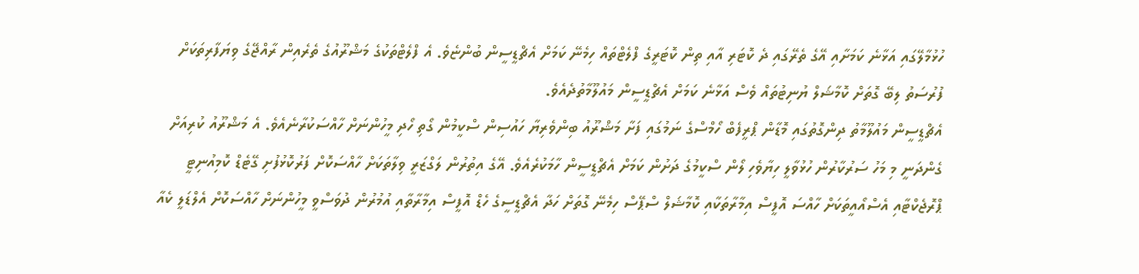ހުޅުމާލޭގައި އަޅާނެ ކަމަށާއި އޭގެ ތެރޭގައި ދެ ކޮޓަރި އާއި ތިން ކޮޓަރީގެ ފްލެޓްތައް ހިމެނޭ ކަމަށް އެޗްޑީސީން ބުންޏެވެ. އެ ފްލެޓްތަކުގެ މަޝްރޫއުގެ ތެރެއިން ރާއްޖޭގެ ވިޔަފާރިތަކަށް ފުރުސަތު ލިބޭ ގޮތަށް ކޮމާޝަލް ޔުނިޓުތައް ވެސް އަޅާނެ ކަމަށް އެޗްޑީސީން މައުލޫމާތުދެއެވެ.
އެޗްޑީސީން މައުލޫމާތު ދިންގޮތުގައި މޮޑާން ޕްރީފެބް ހޯމްސްގެ ނަމުގައި ފަށާ މަޝްރޫއު ބިންވެރިޔާ ހައުސިން ސްކީމުން ގޯތި ހޯދި މީހުންނަށް ހާއްސަކުރާނެއެވެ. އެ މަޝްރޫއު ކުރިއަށް ގެންދަނީ މި މަހު ސަރުކާރުން ހުޅުވާލީ ހިޔާވެހި ލޯން ސްކީމުގެ ދަށުން ކަމަށް އެޗްޑީސީން ހާމަކުރެއެވެ. އޭގެ އިތުރުން ލަގްޒަރީ ވިލާތަކަށް ހާއްސަކޮށް ފަރުކޮޅުފުށި ގޭޓެޑް ކޮމިއުނިޓީ ޕްރޮޖެކްޓާއި އެސްއޯއީތަކަށް ހާއްސަ އޮފީސް އިމާރާތަކާއި ކޮމާޝަލް ސްޕޭސް ހިމެނޭ ގޮތަށް ހަދާ އެޗްޑީސީގެ ހެޑް އޮފީސް އިމާރާތާއި އުމުރުން ދުވަސްވީ މީހުންނަށް ހާއްސަކޮށް އެލްޑަލީ ކެއާ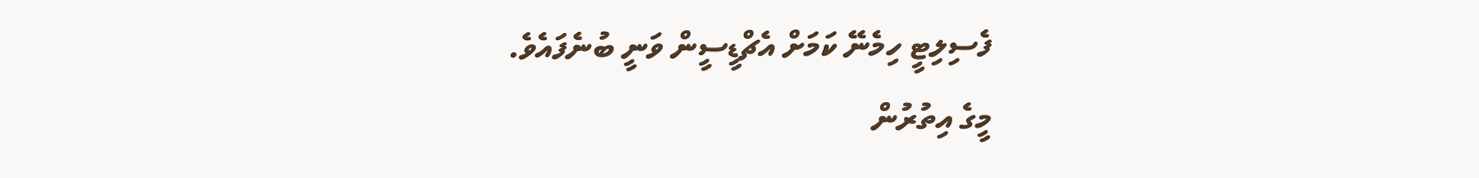ފެސިލިޓީ ހިމެނޭ ކަމަށް އެޗްޑީސީން ވަނީ ބުނެފައެވެ.
މީގެ އިތުރުން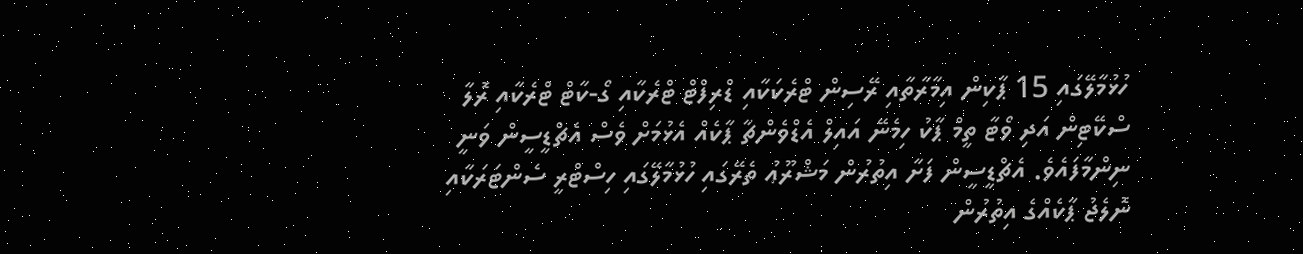ހުޅުމާލޭގައި 15 ޕާކިން އިމާރާތާއި ރޭސިން ޓްރެކަކާއި ޑްރިފްޓް ޓްރެކާއި ގޯ-ކާޓް ޓްރެކާއި ރޮލާ ސްކޭޓިން އަދި ވޯޓާ ތީމް ޕާކު ހިމެނޭ އައިލް އެޑްވެންޗާ ޕާކެއް އެޅުމަށް ވެސް އެޗްޑީސީން ވަނީ ނިންމާފައެވެ. އެޗްޑީސީން ފަށާ އިތުރުން މަޝްރޫޢު ތެރޭގައި ހުޅުމާލޭގައި ހިސްޓްރީ ސެންޓަރަކާއި ނޮލެޖު ޕާކެއްގެ އިތުރުން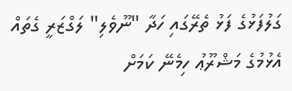ގަލުފަޅުގެ ފަޅު ތެރޭގައި ހަދާ "ނޫވެލި" ލަގްޒަރީ ގެތައް އެޅުމުގެ މަޝްރޫޢު ހިމެނޭ ކަމަށް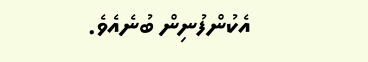އެކުންފުނިން ބުނެއެވެ.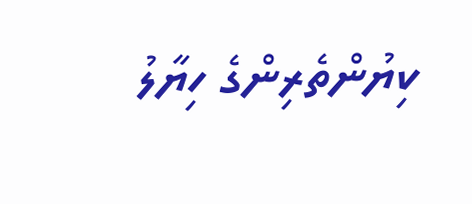ކިޔުންތެރިންގެ ހިޔާލު